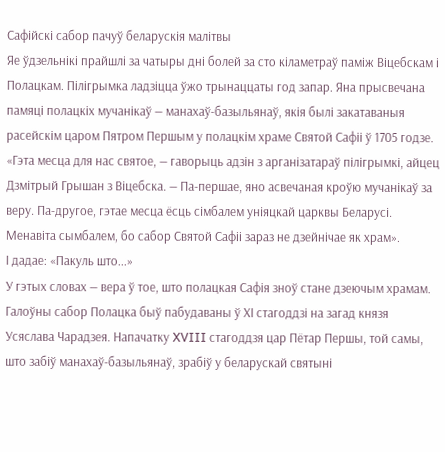Сафійскі сабор пачуў беларускія малітвы
Яе ўдзельнікі прайшлі за чатыры дні болей за сто кіламетраў паміж Віцебскам і Полацкам. Пілігрымка ладзіцца ўжо трынаццаты год запар. Яна прысвечана памяці полацкіх мучанікаў — манахаў-базыльянаў, якія былі закатаваныя расейскім царом Пятром Першым у полацкім храме Святой Сафіі ў 1705 годзе.
«Гэта месца для нас святое, — гаворыць адзін з арганізатараў пілігрымкі, айцец Дзмітрый Грышан з Віцебска. — Па-першае, яно асвечаная кроўю мучанікаў за веру. Па-другое, гэтае месца ёсць сімбалем уніяцкай царквы Беларусі. Менавіта сымбалем, бо сабор Святой Сафіі зараз не дзейнічае як храм».
І дадае: «Пакуль што...»
У гэтых словах — вера ў тое, што полацкая Сафія зноў стане дзеючым храмам.
Галоўны сабор Полацка быў пабудаваны ў ХІ стагоддзі на загад князя Усяслава Чарадзея. Напачатку XVIII стагоддзя цар Пётар Першы, той самы, што забіў манахаў-базыльянаў, зрабіў у беларускай святыні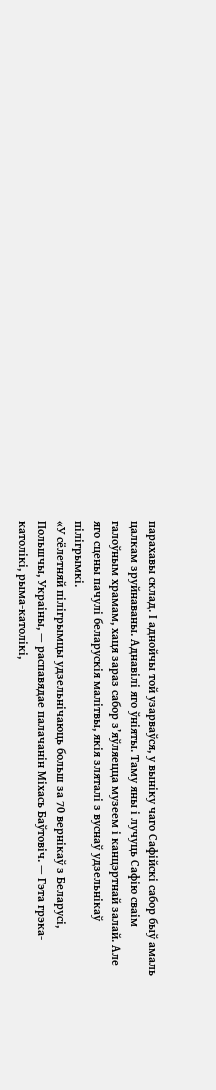парахавы склад. І аднойчы той узарваўся, у выніку чаго Сафійскі сабор быў амаль цалкам зруйнаваны. Аднавілі яго ўніяты. Таму яны і лучуць Сафію сваім галоўным храмам, хаця зараз сабор з’яўляецца музеем і канцэртнай залай. Але яго сцены пачулі беларускія малітвы, якія зляталі з вуснаў удзельнікаў пілігрымкі.
«У сёлетняй пілігрымцы удзельнічаюць больш за 70 вернікаў з Беларусі, Польшчы, Украіны, — распавядае палачанін Міхась Баўтовіч. — Гэта грэка-католікі, рыма-католікі,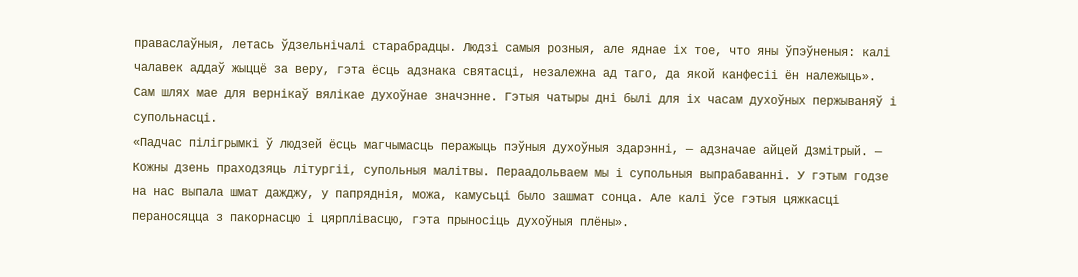праваслаўныя, летась ўдзельнічалі старабрадцы. Людзі самыя розныя, але яднае іх тое, что яны ўпэўненыя: калі чалавек аддаў жыццё за веру, гэта ёсць адзнака святасці, незалежна ад таго, да якой канфесіі ён належыць».
Сам шлях мае для вернікаў вялікае духоўнае значэнне. Гэтыя чатыры дні былі для іх часам духоўных пержываняў і супольнасці.
«Падчас пілігрымкі ў людзей ёсць магчымасць перажыць пэўныя духоўныя здарэнні, — адзначае айцей Дзмітрый. — Кожны дзень праходзяць літургіі, супольныя малітвы. Пераадольваем мы і супольныя выпрабаванні. У гэтым годзе на нас выпала шмат дажджу, у папряднія, можа, камусьці было зашмат сонца. Але калі ўсе гэтыя цяжкасці пераносяцца з пакорнасцю і цярплівасцю, гэта прыносіць духоўныя плёны».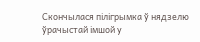Скончылася пілігрымка ў нядзелю ўрачыстай імшой у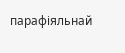парафіяльнай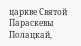царкве Святой Параскевы Полацкай,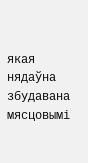якая нядаўна збудавана мясцовымі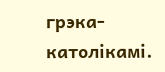грэка-католікамі.